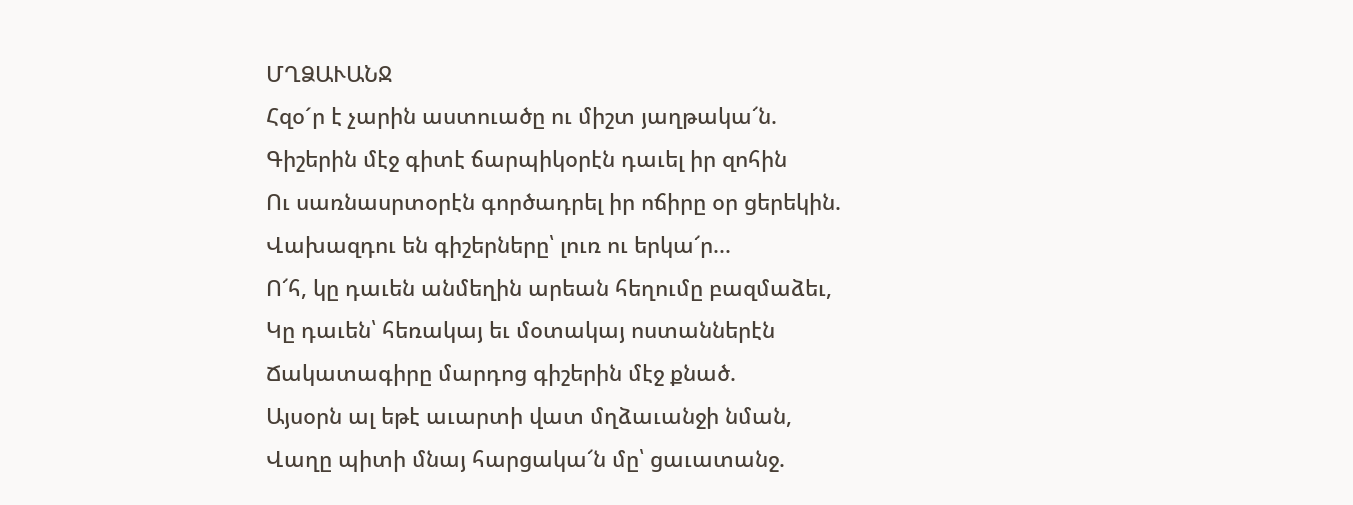ՄՂՁԱՒԱՆՋ
Հզօ´ր է չարին աստուածը ու միշտ յաղթակա՜ն.
Գիշերին մէջ գիտէ ճարպիկօրէն դաւել իր զոհին
Ու սառնասրտօրէն գործադրել իր ոճիրը օր ցերեկին.
Վախազդու են գիշերները՝ լուռ ու երկա՜ր...
Ո՜հ, կը դաւեն անմեղին արեան հեղումը բազմաձեւ,
Կը դաւեն՝ հեռակայ եւ մօտակայ ոստաններէն
Ճակատագիրը մարդոց գիշերին մէջ քնած.
Այսօրն ալ եթէ աւարտի վատ մղձաւանջի նման,
Վաղը պիտի մնայ հարցակա՜ն մը՝ ցաւատանջ.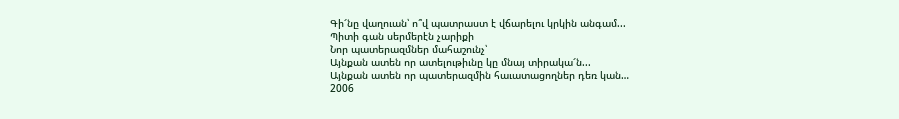Գի՜նը վաղուան՝ ո՞վ պատրաստ է վճարելու կրկին անգամ...
Պիտի գան սերմերէն չարիքի
Նոր պատերազմներ մահաշունչ՝
Այնքան ատեն որ ատելութիւնը կը մնայ տիրակա՜ն...
Այնքան ատեն որ պատերազմին հաւատացողներ դեռ կան…
2006